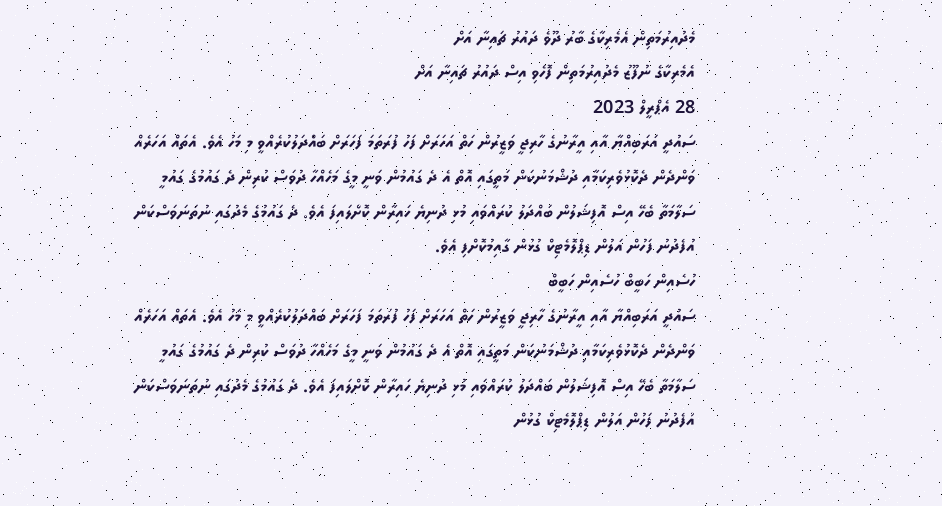މެދުއިރުމަތިން އެމެރިކާގެ ބާރު ދޫވެ ދައުރު ޗައިނާ އަށް
އެމެރިކާގެ ނުފޫޒު މެދުއިރުމަތިން ފޮހެވި އިސް ދައުރު ޗައިނާ އަށް
28 އެޕްރީލް 2023
ސައުދީ އަރަބިއްޔާ އާއި އީރާނުގެ ހާރިޖީ ވަޒީރުން ހަތް އަހަރަށް ފަހު ފުރަތަމަ ފަހަރަށް ބައްދަލުކުރެއްވީ މި މަހު އެވެ. އެތައް އަހަރެއް ވަންދެން ދެކޮޅުވެރިކަމާއި ދުޝްމަނުކަން މަތީގައި އޮތް އެ ދެ ގައުމުން ވަނީ މީގެ މަހެއްހާ ދުވަސް ކުރިން ދެ ގައުމުގެ ގައުމީ ސަލާމަތާ ބެހޭ އިސް އޮފިޝަލުން ބައްދަލު ކުރައްވައި މުޅި ދުނިޔެ ހައިރާން ކޮށްލައިފަ އެވެ. ދެ ގައުމުގެ މެދުގައި ނުތަނަވަސްކަން އުފެދުނު ފަހުން އަލުން ޑިޕްލޮމެޓިކް ގުޅުން ގާއިމުކޮށްފި އެވެ.
ހުސެއިން ހަބީބް ހުސެއިން ހަބީބް
ސައުދީ އަރަބިއްޔާ އާއި އީރާނުގެ ހާރިޖީ ވަޒީރުން ހަތް އަހަރަށް ފަހު ފުރަތަމަ ފަހަރަށް ބައްދަލުކުރެއްވީ މި މަހު އެވެ. އެތައް އަހަރެއް ވަންދެން ދެކޮޅުވެރިކަމާއި ދުޝްމަނުކަން މަތީގައި އޮތް އެ ދެ ގައުމުން ވަނީ މީގެ މަހެއްހާ ދުވަސް ކުރިން ދެ ގައުމުގެ ގައުމީ ސަލާމަތާ ބެހޭ އިސް އޮފިޝަލުން ބައްދަލު ކުރައްވައި މުޅި ދުނިޔެ ހައިރާން ކޮށްލައިފަ އެވެ. ދެ ގައުމުގެ މެދުގައި ނުތަނަވަސްކަން އުފެދުނު ފަހުން އަލުން ޑިޕްލޮމެޓިކް ގުޅުން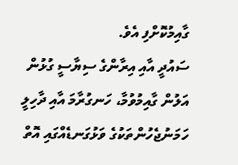ގާއިމުކޮށްފި އެވެ.
ސައުދީ އާއި އިރާންގެ ސިޔާސީ ގުޅުން އަލުން ގާއިމުވުމާ، ހަނގުރާމަ އާއި ދާހިލީ ހަމަނުޖެހުންތަކުގެ ވަޅުގަނޑެއްގައި އޮތް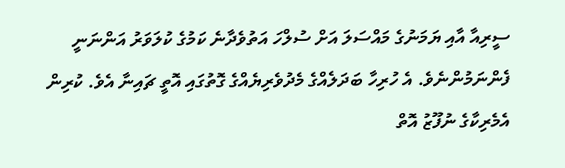ސީރިއާ އާއި ޔަމަނުގެ މައްސަލަ އަށް ސުލްހަ އަތުވެދާނެ ކަމުގެ ކުލަވަރު އަންނަނީ ފެންނަމުންނެވެ. އެ ހުރިހާ ބަދަލެއްގެ މެދުވެރިޔެއްގެ ގޮތުގައި އޮތީ ޗައިނާ އެވެ. ކުރިން އެމެރިކާގެ ނުފޫޒު އޮތް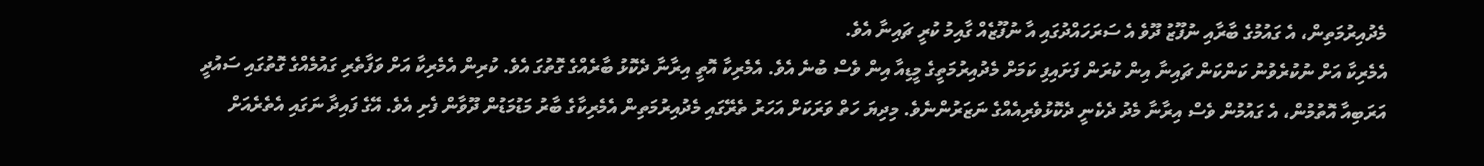މެދުއިރުމަތިން، އެ ގައުމުގެ ބާރާއި ނުފޫޒު ދޫވެ އެ ސަރަހައްދުގައި އާ ނުފޫޒެއް ގާއިމު ކުރީ ޗައިނާ އެވެ.
އެމެރިކާ އަށް ނުކުރެވުނު ކަންކަން ޗައިނާ އިން ކުރަން ފަށައިފި ކަމަށް މެދުއިރުމަތީގެ މީޑިއާ އިން ވެސް ބުނެ އެވެ. އެމެރިކާ އޮތީ އިރާނާ ދެކޮޅު ބާރެއްގެ ގޮތުގަ އެވެ. ކުރިން އެމެރިކާ އަށް ވަފާތެރި ގައުމެއްގެ ގޮތުގައި ސައުދީ އަރަބިއާ އޮތުމުން، އެ ގައުމުން ވެސް އިރާނާ މެދު ދެކެނީ ދެކޮޅުވެރިއެއްގެ ނަޒަރުންނެވެ. މިދިޔަ ހަތް ވަރަކަށް އަހަރު ތެރޭގައި މެދުއިރުމަތިން އެމެރިކާގެ ބާރު މަޑުމަޑުން ދޫވާން ފެށި އެވެ. އޭގެ ފައިދާ ނަގައި އެތެރެއަށް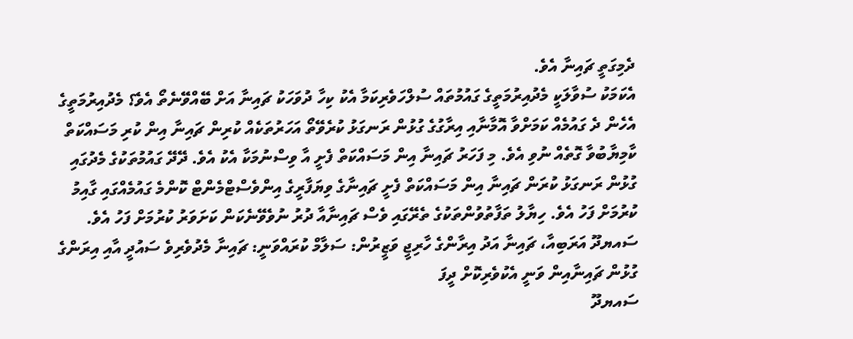ދެމިގަތީ ޗައިނާ އެވެ.
އެކަމަކު ސުވާލަކީ މެދުއިރުމަތީގެ ގައުމުތައް ސުލްހަވެރިކަމާ އެކު ކިހާ ދުވަހަކު ޗައިނާ އަށް ބޭއްވޭނެތޯ އެވެ؟ މެދުއިރުމަތީގެ އެހެން ދެ ގައުމެއް ކަމަށްވާ އޮމާނާއި އިރާގުގެ ގުޅުން ރަނގަޅު ކުރެވޭތޯ އަހަރުތަކެއް ކުރިން ޗައިނާ އިން ކުރި މަސައްކަތް ކާމިޔާބުވާ ގޮތެއް ނުވި އެވެ. މި ފަހަރު ޗައިނާ އިން މަސައްކަތް ފެށީ އާ ވިސްނުމަކާ އެކު އެވެ. ދޭދޭ ގައުމުތަކުގެ މެދުގައި ގުޅުން ރަނގަޅު ކުރަން ޗައިނާ އިން މަސައްކަތް ފެށީ ޗައިނާގެ ވިޔަފާރީގެ އިންވެސްޓްމެންޓް ކޮންމެ ގައުމެއްގައި ގާއިމު ކުރުމަށް ފަހު އެވެ. ހިޔާލު ތަފާތުވުންތަކުގެ ތެރޭގައި ވެސް ޗައިނާއާ ދުރު ނުވެވޭނެކަން ކަށަވަރު ކުރުމަށް ފަހު އެވެ.
ސައޔދޫ އަރަބިއާ، ޗައިނާ އަދު އިރާންގެ ހާރިޖީ ވަޒީރުން: ސަލާމް ކުރައްވަނީ: ޗައިނާ މެދުވެރިވެ ސައުދީ އާއި އިރަންގެ ގުޅުން ޗައިނާއިން ވަނީ އެކުވެރިކޮށް ދީފަ
ސައޔދޫ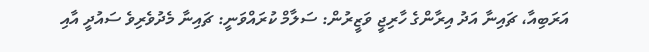އަރަބިއާ، ޗައިނާ އަދު އިރާންގެ ހާރިޖީ ވަޒީރުން: ސަލާމް ކުރައްވަނީ: ޗައިނާ މެދުވެރިވެ ސައުދީ އާއި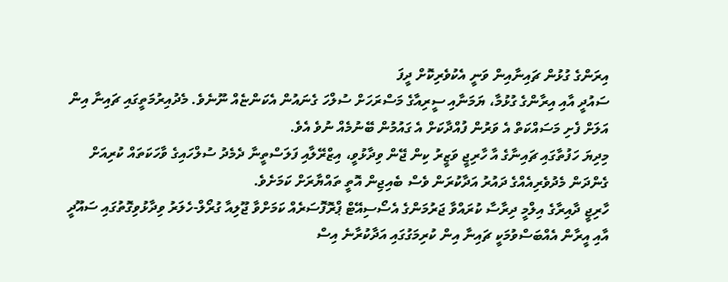އިރަންގެ ގުޅުން ޗައިނާއިން ވަނީ އެކުވެރިކޮށް ދީފަ
ސައުދީ އާއި އިރާންގެ ގުޅުމާ، ޔަމަނާއި ސީރިއާގެ މަސްރަހަށް ސުލްހަ ގެނައުން އެކަންޏެއް ނޫނެވެ. މެދުއިރުމަތީގައި ޗައިނާ އިން އަލަށް ފެށި މަސައްކަތް އެ ވަރުން ފުއްދާކަށް އެ ގައުމުން ބޭނުމެއް ނުވެ އެވެ.
މިދިޔަ ހަފުތާގައި ޗައިނާގެ އާ ހާރިޖީ ވަޒީރު ކިން ޖޭން ވިދާޅުވީ، އިޒްރޭލާއި ފަލަސްތީނާ ދެމެދު ސުލްހައިގެ ވާހަކަތައް ކުރިއަށް ގެންދަން މެދުވެރިއެއްގެ ދައުރު އަދާކުރަން ވެސް ބެއިޖިން އޮތީ ތައްޔާރަށް ކަމަށެވެ.
ހާރިޖީ ދާއިރާގެ އިލްމީ ދިރާސާ ކުރައްވާ ޖަރުމަންގެ އެސޯސިއޭޓް ޕްރޮފޮސަރެއް ކަމަށްވާ ޖޫލިއާ ގުރޯލް-ހެލަރު ވިދާޅުވިގޮތުގައި ސައޫދީ އާއި އީރާން އެއްބަސްވުމަކީ ޗައިނާ އިން ކުރިމަގުގައި އަދާކުރާނެ އިސް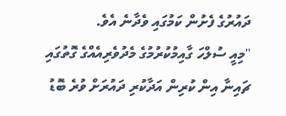ދައުރުގެ ފެށުން ކަމުގައި ވެދާނެ އެވެ.
"މިއީ ސުލްހަ ގާއިމުކުރުމުގެ މެދުވެރިއެއްގެ ގޮތުގައި ޗައިނާ އިން ކުރިން އަދާކުރި ދައުރަށް ވުރެ ބޮޑު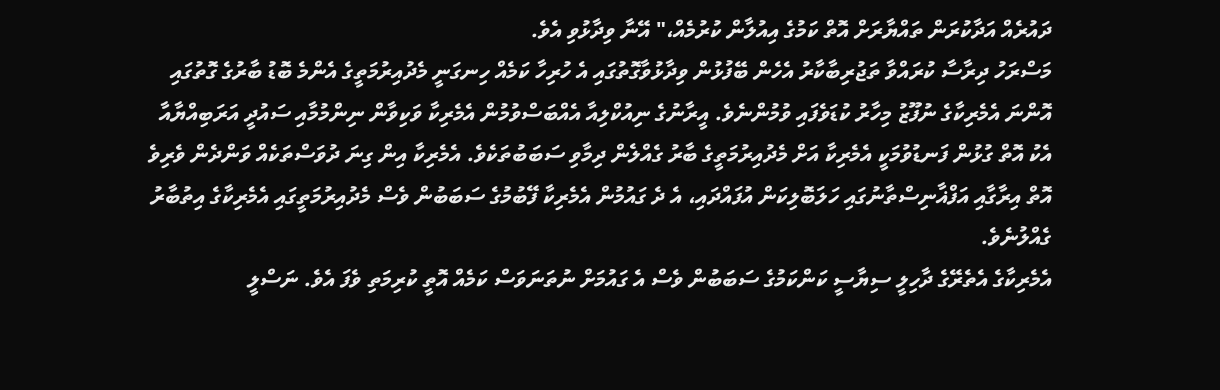ދައުރެއް އަދާކުރަން ތައްޔާރަށް އޮތް ކަމުގެ އިއުލާން ކުރުމެއް،" އޭނާ ވިދާޅުވި އެވެ.
މަސްރަހު ދިރާސާ ކުރައްވާ ތަޖުރިބާކާރު އެހެން ބޭފުޅުން ވިދާޅުވާގޮތުގައި އެ ހުރިހާ ކަމެއް ހިނގަނީ މެދުއިރުމަތީގެ އެންމެ ބޮޑު ބާރުގެ ގޮތުގައި އޮންނަ އެމެރިކާގެ ނުފޫޒު މިހާރު ކުޑަވެފައި ވުމުންނެވެ. އީރާނުގެ ނިއުކްލިއާ އެއްބަސްވުމުން އެމެރިކާ ވަކިވާން ނިންމުމާއި ސައުދީ އަރަބިއްޔާއާ އެކު އޮތް ގުޅުން ފަނޑުވުމަކީ އެމެރިކާ އަށް މެދުއިރުމަތީގެ ބާރު ގެއްލެން ދިމާވި ސަބަބުތަކެވެ. އެމެރިކާ އިން ގިނަ ދުވަސްތަކެއް ވަންދެން ވެރިވެ އޮތް އިރާގާއި އަފްޣާނިސްތާނުގައި ހަލަބޮލިކަން އުފައްދައި، އެ ދެ ގައުމުން އެމެރިކާ ފޭބުމުގެ ސަބަބުން ވެސް މެދުއިރުމަތީގައި އެމެރިކާގެ އިތުބާރު ގެއްލުނެވެ.
އެމެރިކާގެ އެތެރޭގެ ދާހިލީ ސިޔާސީ ކަންކަމުގެ ސަބަބުން ވެސް އެ ގައުމަށް ނުތަނަވަސް ކަމެއް އޮތީ ކުރިމަތި ވެފަ އެވެ. ނަސްލީ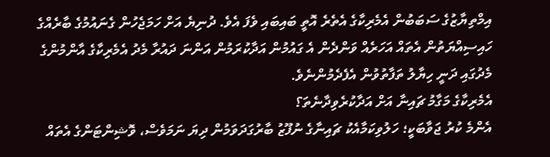އިމްތިޔާޒުގެ ސަބަބުން އެމެރިކާގެ އެތެރެ އޮތީ ބައިބައި ވެފަ އެވެ. ދުނިޔެ އަށް ހަމަޖެހުން ގެނައުމުގެ ބާރެއްގެ ހައިސިއްޔަތުން އެތައް އަހަރެއް ވަންދެން އެ ގައުމުން އަދާކުރަމުން އަންނަ ދައުރާ މެދު އެމެރިކާގެ އާންމުންގެ މެދުގައި ދަނީ ހިޔާލު ތަފާތުވުން އެފެދެމުންނެވެ.
އެމެރިކާގެ މަގާމު ޗައިނާ އަށް އަދާކުރެވިދާނެތަ؟
އެންމެ ކުރު ޖަވާބަކީ؛ ހަލުވިކަމާއެކު ޗައިނާގެ ނުފޫޒު ބާރުގަދަވަމުން ދިޔަ ނަމަވެސް، ވޮޝިންޓަންގެ އެތައް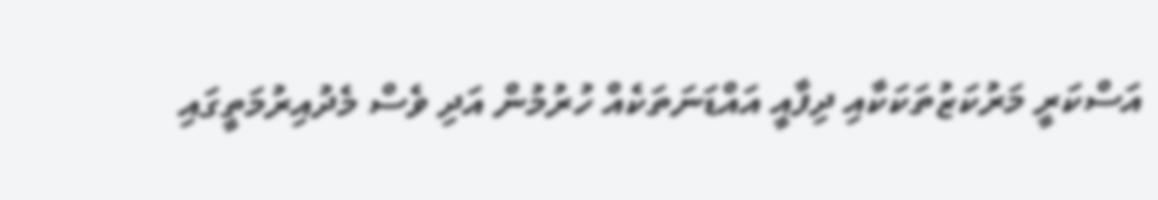އަސްކަރީ މަރުކަޒުތަކަކާއި ދިފާއީ އައްޑަނަތަކެއް ހުރުމުން އަދި ވެސް މެދުއިރުމަތީގައި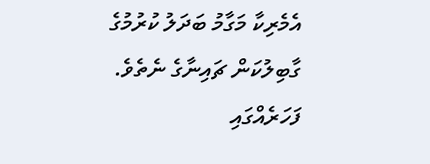އެމެރިކާ މަގާމު ބަދަލު ކުރުމުގެ ގާބިލުކަން ޗައިނާގެ ނެތެވެ. ފަހަރެއްގައި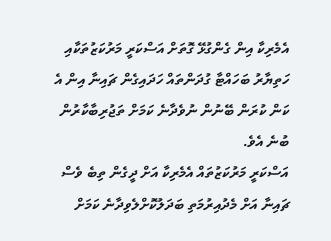އެމެރިކާ އިން ގެންގުޅޭ ގޮތަށް އަސްކަރީ މަރުކަޒުތަކާއި ހަތިޔާރު ބަހައްޓާ ގުދަންތައް ހަދައިގެން ޗައިނާ އިން އެ ކަން ކުރަން ބޭނުން ނުވެދާނެ ކަމަށް ތަޖުރިބާކާރުން ބުނެ އެވެ.
އަސްކަރީ މަރުކަޒުތައް އެމެރިކާ އަށް ދީގެން ތިބެ ވެސް ޗައިނާ އަށް މެދުއިރުމަތި ބަދަލުކޮށްލެވިދާނެ ކަމަށް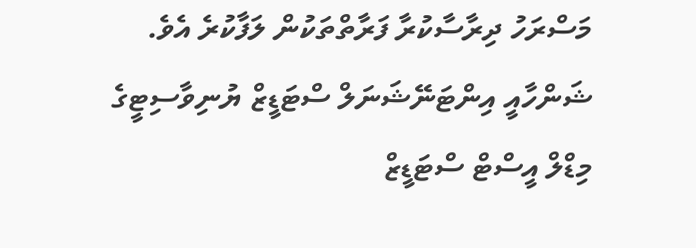މަސްރަހު ދިރާސާކުރާ ފަރާތްތަކުން ލަފާކުރެ އެވެ.
ޝަންހާއީ އިންޓަނޭޝަނަލް ސްޓަޑީޒް ޔުނިވާސިޓީގެ މިޑްލް އީސްޓް ސްޓަޑީޒް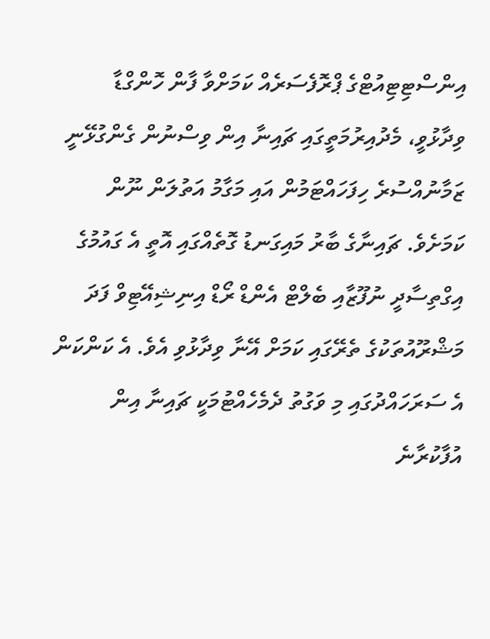އިންސްޓިޓިއުޓްގެ ޕްރޮފެސަރެއް ކަމަށްވާ ފާން ހޮންގްޑާ ވިދާޅުވީ، މެދުއިރުމަތީގައި ޗައިނާ އިން ވިސްނުން ގެންގުޅޭނީ ޒަމާނުއްސުރެ ހިފަހައްޓަމުން އައި މަގާމު އަތުލަން ނޫން ކަމަށެވެ. ޗައިނާގެ ބާރު މައިގަނޑު ގޮތެއްގައި އޮތީ އެ ގައުމުގެ އިގްތިސާދީ ނުފޫޒާއި ބެލްޓް އެންޑް ރޯޑް އިނިޝިއޭޓިވް ފަދަ މަޝްރޫއުތަކުގެ ތެރޭގައި ކަމަށް އޭނާ ވިދާޅުވި އެވެ. އެ ކަންކަން އެ ސަރަހައްދުގައި މި ވަގުތު ދެމެހެއްޓުމަކީ ޗައިނާ އިން އުފާކުރާނެ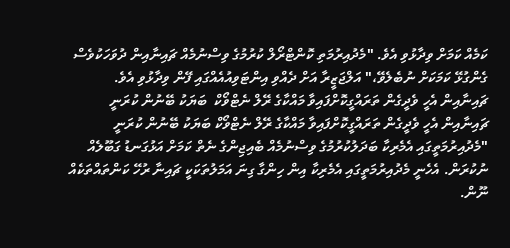ކަމެއް ކަމަށް ވިދާޅުވި އެވެ. "މެދުއިރުމަތި ކޮންޓްރޯލް ކުރުމުގެ ވިސްނުމެއް ޗައިނާއިން ދުވަހަކުވެސް ގެންގުޅޭ ކަމަކަށް ނުބެލެވޭ،" އަލްޖަޒީރާ އަށް ދެއްވި އިންޓަވިއުއެއްގައި ފޭން ވިދާޅުވި އެވެ.
ޗައިނާއިން އެހީ ވެދީގެން ތަރައްގީކޮށްފައިވާ މައްކާގެ ރޭލް ނެޓްވޯކް  ބަޔަކު ބޭނުން ކުރަނީ
ޗައިނާއިން އެހީ ވެދީގެން ތަރައްގީކޮށްފައިވާ މައްކާގެ ރޭލް ނެޓްވޯކް ބަޔަކު ބޭނުން ކުރަނީ
"މެދުއިރުމަތީގައި އެމެރިކާ ބަދަލުކުރުމުގެ ވިސްނުމެއް ބެއިޖިންގެ ނެތް ކަމަށް އަޅުގަނޑު ގަބޫލެއް ނުކުރަން. އެހެނީ މެދުއިރުމަތީގައި އެމެރިކާ އިން ހިންގާ ގިނަ އަމަލުތަކަކީ ޗައިނާ ރުހޭ ކަންތައްތަކެއް ނޫން.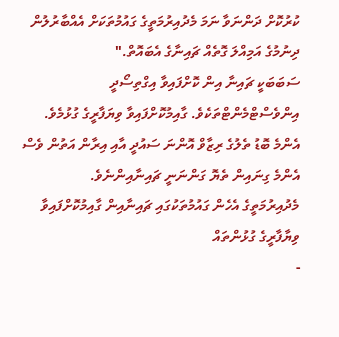ކުރުކޮށް ދަންނަވާ ނަމަ މެދުއިރުމަތީގެ ގައުމުތަކަށް އެއްބާރުލުން ދިނުމުގެ އަމިއްލަ ގޮތެއް ޗައިނާގެ އެބައޮތް."
ސަބަބަކީ ޗައިނާ އިން ކޮށްފައިވާ އިގްތިސޯދީ އިންވެސްޓްމެންޓްތަކެވެ. ގާއިމުކޮށްފައިވާ ވިޔަފާރީގެ ގުޅުމެވެ. އެންމެ ބޮޑު ތެލުގެ ރިޒާވް އޮންނަ ސައުދީ އާއި އިރާން އަތުން ވެސް އެންމެ ގިނައިން ތެޔޮ ގަންނަނީ ޗައިނާއިންނެވެ.
މެދުއިރުމަތީގެ އެހެން ގައުމުތަކުގައި ޗައިނާއިން ގާއިމުކޮށްފައިވާ ވިޔާފާރީގެ ގުޅުންތައް
-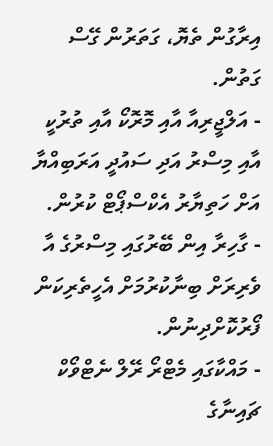އިރާގުން ތެޔޮ، ގަތަރުން ގޭސް ގަތުން.
- އަލްޖީރިއާ އާއި މޮރޮކޯ އާއި ތުރުކީ އާއި މިސްރު އަދި ސައުދީ އަރަބިއްޔާ އަށް ހަތިޔާރު އެކްސްޕޯޓް ކުރުން.
- ގާހިރާ އިން ބޭރުގައި މިސްރުގެ އާ ވެރިރަށް ބިނާކުރުމަށް އެހީތެރިކަން ފޯރުކޮށްދިނުން.
- މައްކާގައި މެޓްރޯ ރޭލް ނެޓްވޯކް ޗައިނާގެ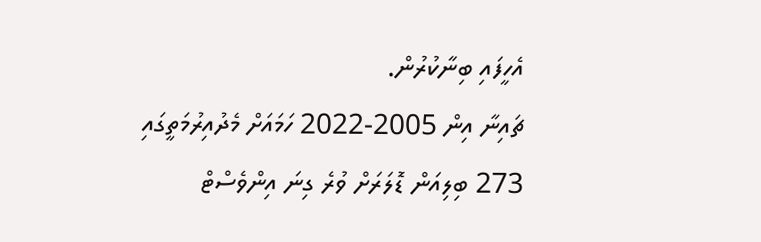އެހީފައި ބިނާކުރުން.
ޗައިނާ އިން 2005-2022 ހަމައަށް މެދުއިރުމަތީގައި 273 ބިލިއަން ޑޮލަރަށް ވުރެ ގިނަ އިންވެސްޓް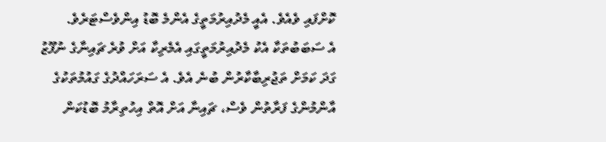ކޮށްފައި ވެއެވެ. އެއީ މެދުއިރުމަތީގެ އެންމެ ބޮޑު އިންވެސްޓަރެވެ.
އެ ސަބަބުތަކާ އެކު މެދުއިރުމަތީގައި އެމެރިކާ އަށް ވުރެ ޗައިނާގެ ނުފޫޒު ގަދަ ކަމަށް ތަޖުރިބާކާރުން ބުނެ އެވެ. އެ ސަރަހައްދުގެ ގައުމުތަކުގެ އާންމުންގެ ފަރާތުން ވެސް، ޗައިނާ އަށް އޮތް އިހުތިރާމު ބޮޑުކަން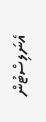އެނަލިސްޓުން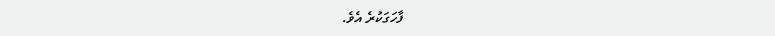ފާހަގަކުރެ އެވެ.